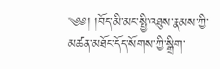༄༅། །བོད་མི་མང་སྤྱི་འཐུས་རྣམས་ཀྱི་མཚན་མཐོང་དོད་སོགས་ཀྱི་སྒྲིག་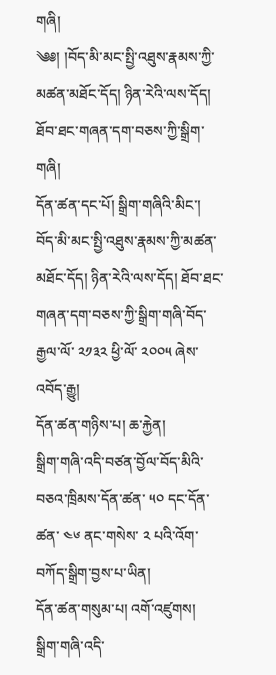གཞི།
༄༅། །བོད་མི་མང་སྤྱི་འཐུས་རྣམས་ཀྱི་མཚན་མཐོང་དོད། ཉིན་རེའི་ལས་དོད། ཐོབ་ཐང་གཞན་དག་བཅས་ཀྱི་སྒྲིག་གཞི།
དོན་ཚན་དང་པོ། སྒྲིག་གཞིའི་མིང་།
བོད་མི་མང་སྤྱི་འཐུས་རྣམས་ཀྱི་མཚན་མཐོང་དོད། ཉིན་རེའི་ལས་དོད། ཐོབ་ཐང་གཞན་དག་བཅས་ཀྱི་སྒྲིག་གཞི་བོད་རྒྱལ་ལོ་ ༢༡༣༢ ཕྱི་ལོ་ ༢༠༠༥ ཞེས་འབོད་རྒྱུ།
དོན་ཚན་གཉིས་པ། ཆ་རྐྱེན།
སྒྲིག་གཞི་འདི་བཙན་བྱོལ་བོད་མིའི་བཅའ་ཁྲིམས་དོན་ཚན་ ༥༠ དང་དོན་ཚན་ ༤༦ ནང་གསེས་ ༢ པའི་འོག་བཀོད་སྒྲིག་བྱས་པ་ཡིན།
དོན་ཚན་གསུམ་པ། འགོ་འཛུགས།
སྒྲིག་གཞི་འདི་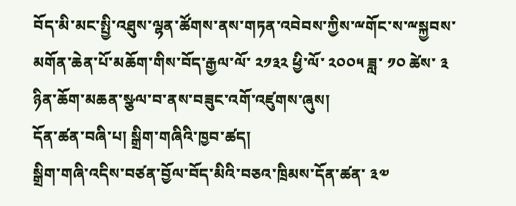བོད་མི་མང་སྤྱི་འཐུས་ལྷན་ཚོགས་ནས་གཏན་འབེབས་ཀྱིས་ྋགོང་ས་ྋསྐྱབས་མགོན་ཆེན་པོ་མཆོག་གིས་བོད་རྒྱལ་ལོ་ ༢༡༣༢ ཕྱི་ལོ་ ༢༠༠༥ ཟླ་ ༡༠ ཚེས་ ༣ ཉིན་ཆོག་མཆན་སྩལ་བ་ནས་བཟུང་འགོ་འཛུགས་ཞུས།
དོན་ཚན་བཞི་པ། སྒྲིག་གཞིའི་ཁྱབ་ཚད།
སྒྲིག་གཞི་འདིས་བཙན་བྱོལ་བོད་མིའི་བཅའ་ཁྲིམས་དོན་ཚན་ ༣༧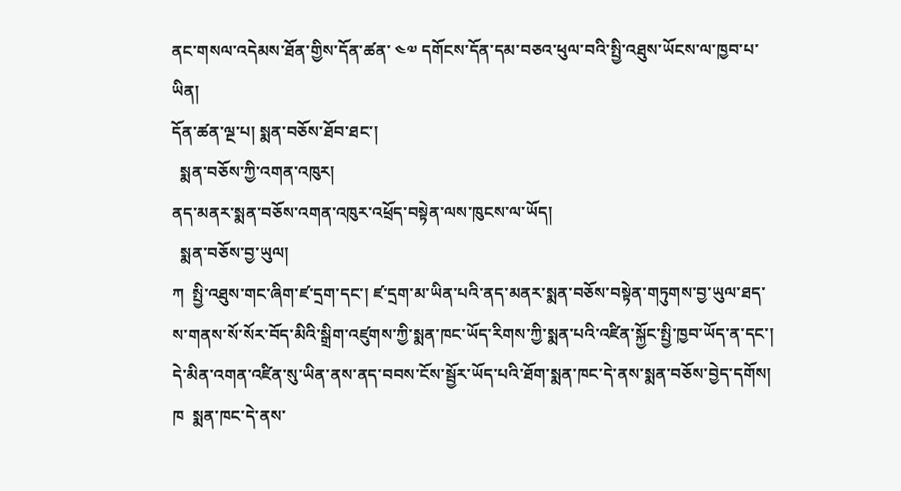ནང་གསལ་འདེམས་ཐོན་གྱིས་དོན་ཚན་ ༤༧ དགོངས་དོན་དམ་བཅའ་ཕུལ་བའི་སྤྱི་འཐུས་ཡོངས་ལ་ཁྱབ་པ་ཡིན།
དོན་ཚན་ལྔ་པ། སྨན་བཅོས་ཐོབ་ཐང་།
  སྨན་བཅོས་ཀྱི་འགན་འཁུར།
ནད་མནར་སྨན་བཅོས་འགན་འཁུར་འཕྲོད་བསྟེན་ལས་ཁུངས་ལ་ཡོད།
  སྨན་བཅོས་བྱ་ཡུལ།
ཀ  སྤྱི་འཐུས་གང་ཞིག་ཛ་དྲག་དང་། ཛ་དྲག་མ་ཡིན་པའི་ནད་མནར་སྨན་བཅོས་བསྟེན་གཏུགས་བྱ་ཡུལ་ཐད་ས་གནས་སོ་སོར་བོད་མིའི་སྒྲིག་འཛུགས་ཀྱི་སྨན་ཁང་ཡོད་རིགས་ཀྱི་སྨན་པའི་འཛིན་སྐྱོང་སྤྱི་ཁྱབ་ཡོད་ན་དང་། དེ་མིན་འགན་འཛིན་སུ་ཡིན་ནས་ནད་བབས་ངོས་སྦྱོར་ཡོད་པའི་ཐོག་སྨན་ཁང་དེ་ནས་སྨན་བཅོས་བྱེད་དགོས།
ཁ  སྨན་ཁང་དེ་ནས་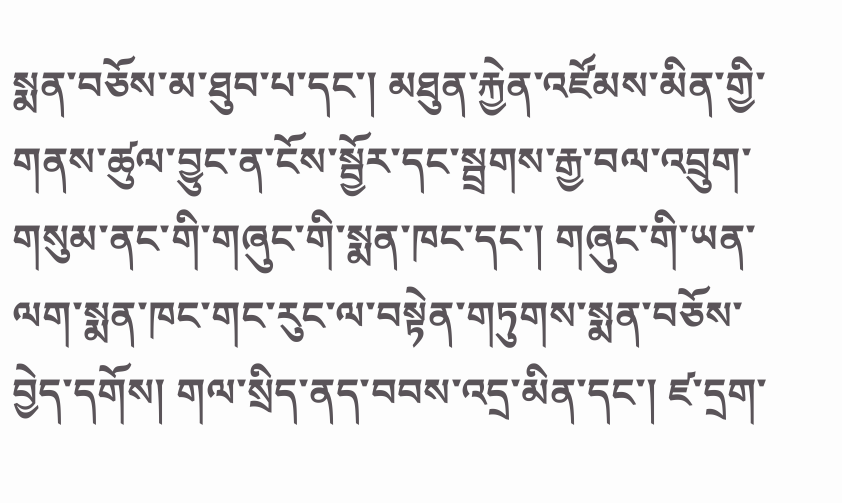སྨན་བཅོས་མ་ཐུབ་པ་དང་། མཐུན་རྐྱེན་འཛོམས་མིན་གྱི་གནས་ཚུལ་བྱུང་ན་ངོས་སྦྱོར་དང་སྦྲགས་རྒྱ་བལ་འབྲུག་གསུམ་ནང་གི་གཞུང་གི་སྨན་ཁང་དང་། གཞུང་གི་ཡན་ལག་སྨན་ཁང་གང་རུང་ལ་བསྟེན་གཏུགས་སྨན་བཅོས་བྱེད་དགོས། གལ་སྲིད་ནད་བབས་འདྲ་མིན་དང་། ཛ་དྲག་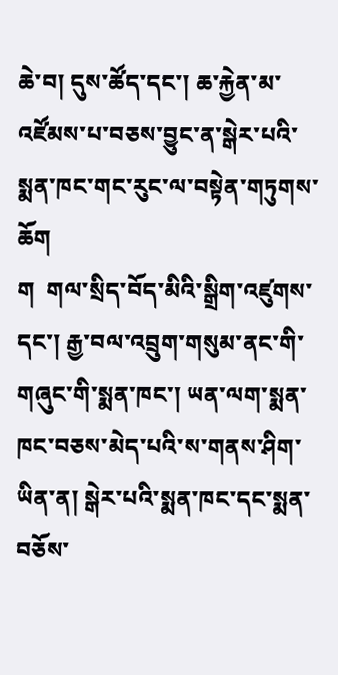ཆེ་བ། དུས་ཚོད་དང་། ཆ་རྐྱེན་མ་འཛོམས་པ་བཅས་བྱུང་ན་སྒེར་པའི་སྨན་ཁང་གང་རུང་ལ་བསྟེན་གཏུགས་ཆོག
ག  གལ་སྲིད་བོད་མིའི་སྒྲིག་འཛུགས་དང་། རྒྱ་བལ་འབྲུག་གསུམ་ནང་གི་གཞུང་གི་སྨན་ཁང་། ཡན་ལག་སྨན་ཁང་བཅས་མེད་པའི་ས་གནས་ཤིག་ཡིན་ན། སྒེར་པའི་སྨན་ཁང་དང་སྨན་བཅོས་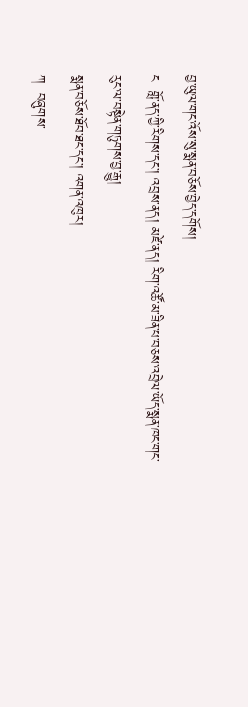བྱ་ཡུལ་གང་འོས་སུ་སྨན་བཅོས་བྱེད་དགོས།
ང  གློ་ནད་ཀྱི་རིགས་དང་། འབྲས་ནད། མཛེ་ནད། རིག་འཚོ་མ་ཟིན་པ་བཅས་འབྲེལ་ཡོད་སྨན་ཁང་གང་རུང་ལ་བསྟེན་གཏུགས་བྱ་རྒྱུ།
སྨན་བཅོས་ཐོབ་ཐང་དང་། འགན་འཁུར།
ཀ  བཞུགས་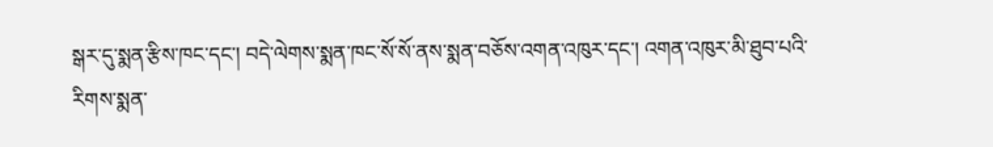སྒར་དུ་སྨན་རྩིས་ཁང་དང་། བདེ་ལེགས་སྨན་ཁང་སོ་སོ་ནས་སྨན་བཅོས་འགན་འཁུར་དང་། འགན་འཁུར་མི་ཐུབ་པའི་རིགས་སྨན་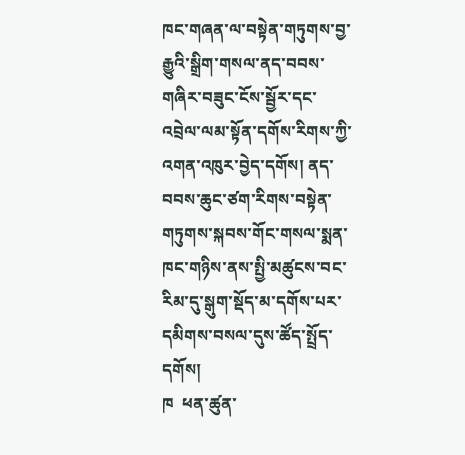ཁང་གཞན་ལ་བསྟེན་གཏུགས་བྱ་རྒྱུའི་སྒྲིག་གསལ་ནད་བབས་གཞིར་བཟུང་ངོས་སྦྱོར་དང་འབྲེལ་ལམ་སྟོན་དགོས་རིགས་ཀྱི་འགན་འཁུར་བྱེད་དགོས། ནད་བབས་ཆུང་ཙག་རིགས་བསྟེན་གཏུགས་སྐབས་གོང་གསལ་སྨན་ཁང་གཉིས་ནས་སྤྱི་མཚུངས་བང་རིམ་དུ་སྒུག་སྡོད་མ་དགོས་པར་དམིགས་བསལ་དུས་ཚོད་སྤྲོད་དགོས།
ཁ  ཕན་ཚུན་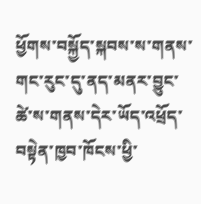ཕྱོགས་བསྐྱོད་སྐབས་ས་གནས་གང་རུང་དུ་ནད་མནར་བྱུང་ཚེ་ས་གནས་དེར་ཡོད་འཕྲོད་བསྟེན་ཁྱབ་ཁོངས་ཕྱི་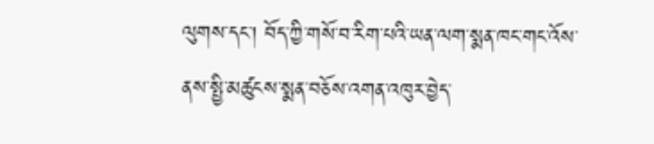ལུགས་དང་། བོད་ཀྱི་གསོ་བ་རིག་པའི་ཡན་ལག་སྨན་ཁང་གང་འོས་ནས་སྤྱི་མཚུངས་སྨན་བཅོས་འགན་འཁུར་བྱེད་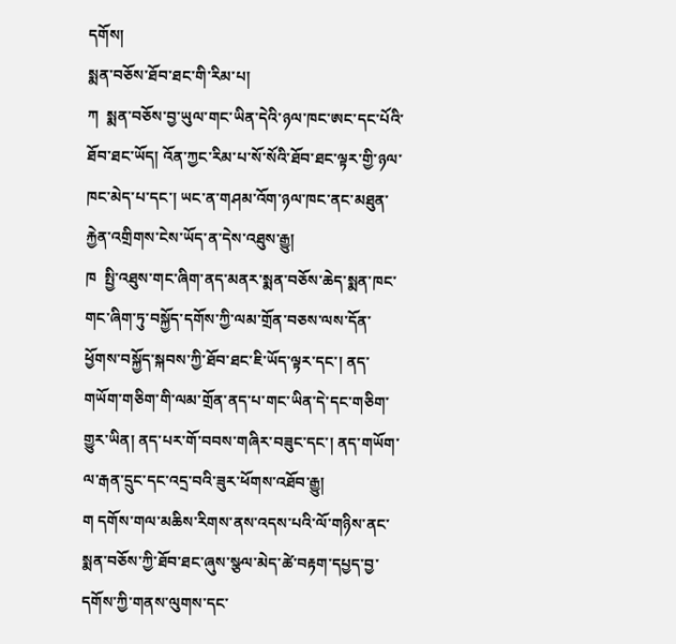དགོས།
སྨན་བཅོས་ཐོབ་ཐང་གི་རིམ་པ།
ཀ  སྨན་བཅོས་བྱ་ཡུལ་གང་ཡིན་དེའི་ཉལ་ཁང་ཨང་དང་པོའི་ཐོབ་ཐང་ཡོད། འོན་ཀྱང་རིམ་པ་སོ་སོའི་ཐོབ་ཐང་ལྟར་གྱི་ཉལ་ཁང་མེད་པ་དང་། ཡང་ན་གཤམ་འོག་ཉལ་ཁང་ནང་མཐུན་རྐྱེན་འགྲིགས་ངེས་ཡོད་ན་དེས་འཐུས་རྒྱུ།
ཁ  སྤྱི་འཐུས་གང་ཞིག་ནད་མནར་སྨན་བཅོས་ཆེད་སྨན་ཁང་གང་ཞིག་ཏུ་བསྐྱོད་དགོས་ཀྱི་ལམ་གྲོན་བཅས་ལས་དོན་ཕྱོགས་བསྐྱོད་སྐབས་ཀྱི་ཐོབ་ཐང་ཇི་ཡོད་ལྟར་དང་། ནད་གཡོག་གཅིག་གི་ལམ་གྲོན་ནད་པ་གང་ཡིན་དེ་དང་གཅིག་གྱུར་ཡིན། ནད་པར་གོ་བབས་གཞིར་བཟུང་དང་། ནད་གཡོག་ལ་རྒན་དྲུང་དང་འདྲ་བའི་ཟུར་ཕོགས་འཐོབ་རྒྱུ།
ག དགོས་གལ་མཆིས་རིགས་ནས་འདས་པའི་ལོ་གཉིས་ནང་སྨན་བཅོས་ཀྱི་ཐོབ་ཐང་ཞུས་སྩལ་མེད་ཚེ་བརྟག་དཔྱད་བྱ་དགོས་ཀྱི་གནས་ལུགས་དང་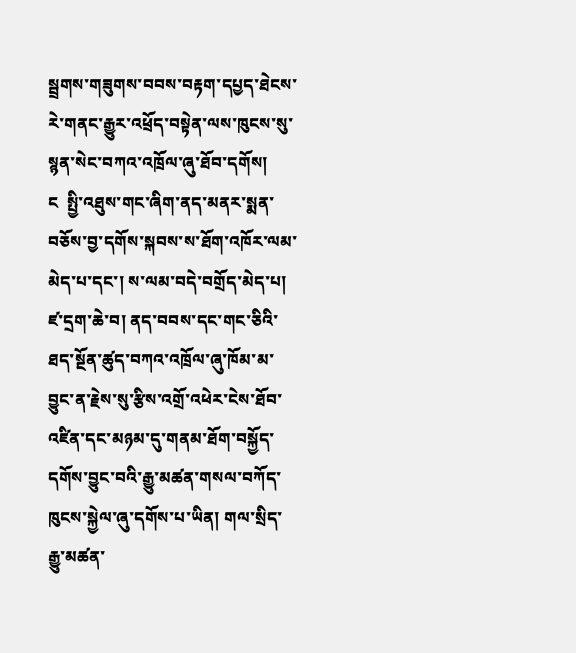སྦྲགས་གཟུགས་བབས་བརྟག་དཔྱད་ཐེངས་རེ་གནང་རྒྱུར་འཕྲོད་བསྟེན་ལས་ཁུངས་སུ་སྙན་སེང་བཀའ་འཁྲོལ་ཞུ་ཐོབ་དགོས།
ང  སྤྱི་འཐུས་གང་ཞིག་ནད་མནར་སྨན་བཅོས་བྱ་དགོས་སྐབས་ས་ཐོག་འཁོར་ལམ་མེད་པ་དང་། ས་ལམ་བདེ་བགྲོད་མེད་པ། ཛ་དྲག་ཆེ་བ། ནད་བབས་དང་གང་ཅིའི་ཐད་སྔོན་ཚུད་བཀའ་འཁྲོལ་ཞུ་ཁོམ་མ་བྱུང་ན་རྗེས་སུ་རྩིས་འགྲོ་འཕེར་ངེས་ཐོབ་འཛིན་དང་མཉམ་དུ་གནམ་ཐོག་བསྐྱོད་དགོས་བྱུང་བའི་རྒྱུ་མཚན་གསལ་བཀོད་ཁུངས་སྐྱེལ་ཞུ་དགོས་པ་ཡིན། གལ་སྲིད་རྒྱུ་མཚན་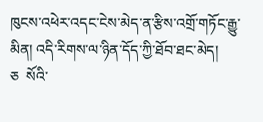ཁུངས་འཕེར་འདང་ངེས་མེད་ན་རྩིས་འགྲོ་གཏོང་རྒྱུ་མིན། འདི་རིགས་ལ་ཉིན་དོད་ཀྱི་ཐོབ་ཐང་མེད།
ཅ  སོའི་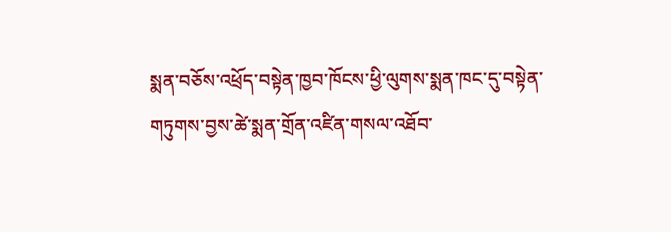སྨན་བཅོས་འཕྲོད་བསྟེན་ཁྱབ་ཁོངས་ཕྱི་ལུགས་སྨན་ཁང་དུ་བསྟེན་གཏུགས་བྱས་ཚེ་སྨན་གྲོན་འཛིན་གསལ་འཐོབ་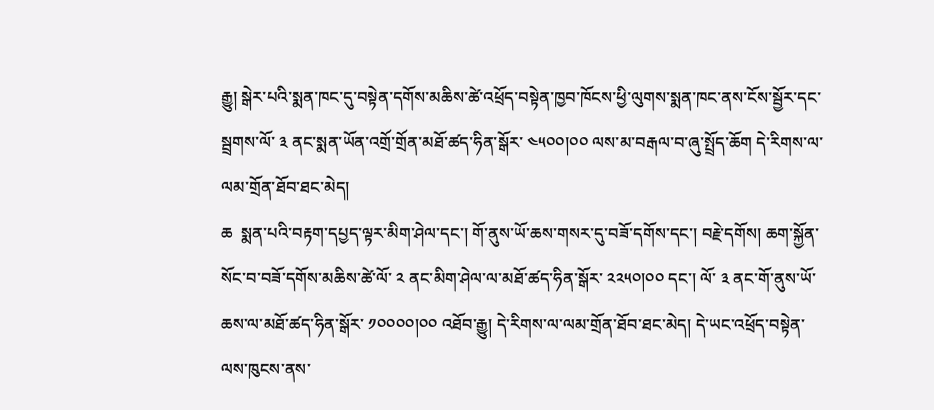རྒྱུ། སྒེར་པའི་སྨན་ཁང་དུ་བསྟེན་དགོས་མཆིས་ཚེ་འཕྲོད་བསྟེན་ཁྱབ་ཁོངས་ཕྱི་ལུགས་སྨན་ཁང་ནས་ངོས་སྦྱོར་དང་སྦྲགས་ལོ་ ༣ ནང་སྨན་ཡོན་འགྲོ་གྲོན་མཐོ་ཚད་ཧིན་སྒོར་ ༤༥༠༠།༠༠ ལས་མ་བརྒལ་བ་ཞུ་སྤྲོད་ཆོག དེ་རིགས་ལ་ལམ་གྲོན་ཐོབ་ཐང་མེད།
ཆ  སྨན་པའི་བརྟག་དཔྱད་ལྟར་མིག་ཤེལ་དང་། གོ་ནུས་ཡོ་ཆས་གསར་དུ་བཟོ་དགོས་དང་། བརྗེ་དགོས། ཆག་སྐྱོན་སོང་བ་བཟོ་དགོས་མཆིས་ཚེ་ལོ་ ༢ ནང་མིག་ཤེལ་ལ་མཐོ་ཚད་ཧིན་སྒོར་ ༢༢༥༠།༠༠ དང་། ལོ་ ༣ ནང་གོ་ནུས་ཡོ་ཆས་ལ་མཐོ་ཚད་ཧིན་སྒོར་ ༡༠༠༠༠།༠༠ འཐོབ་རྒྱུ། དེ་རིགས་ལ་ལམ་གྲོན་ཐོབ་ཐང་མེད། དེ་ཡང་འཕྲོད་བསྟེན་ལས་ཁུངས་ནས་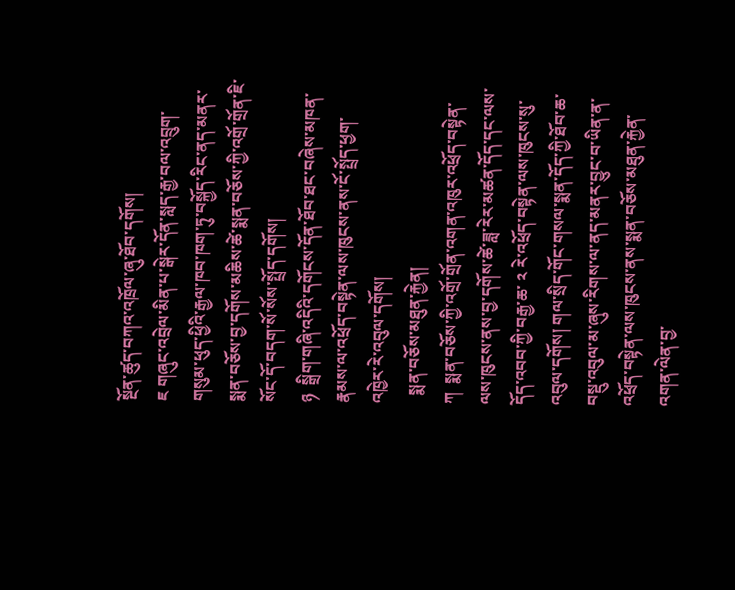སྔོན་ཚུད་བཀའ་འཁྲོལ་ཞུ་ཐོབ་དགོས།
ཇ གཞུང་འབྲེལ་མིན་པ་སྒེར་དོན་སླད་རྒྱ་བལ་འབྲུག་གསུམ་ཕུད་ཕྱིའི་རྒྱལ་ཁབ་ཁག་ཏུ་བསྐྱོད་རིང་ནད་མནར་སྨན་བཅོས་བྱ་དགོས་མཆིས་ཚེ་སྨན་བཅོས་ཀྱི་འགྲོ་གྲོན་ཇི་སོང་དོ་བདག་སོ་སོས་སྤྲོད་དགོས།
ཉ  སྒྲིག་གཞི་འདིའི་དགོངས་དོན་ཐོབ་ཐང་བཞེས་མཁན་རྣམས་ལ་འཕྲོད་བསྟེན་ལས་ཁུངས་ནས་ངོ་སྤྲོད་ཕྱག་འཁྱེར་རེ་འབུལ་དགོས།
  སྨན་བཅོས་མཐུན་རྐྱེན།
ཀ  སྨན་བཅོས་ཀྱི་འགྲོ་གྲོན་འགན་འཁུར་འཕྲོད་བསྟེན་ལས་ཁུངས་ནས་བྱ་དགོས་ཚེ་ཟླ་རེར་མཚན་དོད་དང་ལས་དོད་འབབ་ཀྱི་བརྒྱ་ཆ་ ༢ རེ་འཕྲོད་བསྟེན་ལས་ཁུངས་སུ་འབུལ་དགོས། གལ་སྲིད་གོང་གསལ་སྨན་དོད་ཀྱི་ཐོབ་ཆ་བསྡུ་འབུལ་མ་ཞུས་རིགས་ལ་ནད་མནར་བྱུང་བ་ཡིན་ན་འཕྲོད་བསྟེན་ལས་ཁུངས་ནས་སྨན་བཅོས་མཐུན་རྐྱེན་འགན་ལེན་བྱ་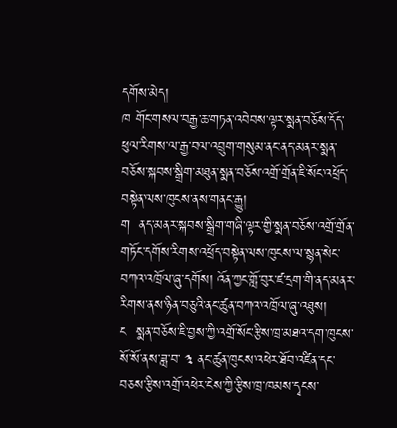དགོས་མེད།
ཁ གོང་གསལ་བརྒྱ་ཆ་གཏན་འབེབས་ལྟར་སྨན་བཅོས་དོད་ཕུལ་རིགས་ལ་རྒྱ་བལ་འབྲུག་གསུམ་ནང་ནད་མནར་སྨན་བཅོས་སྐབས་སྒྲིག་མཐུན་སྨན་བཅོས་འགྲོ་གྲོན་ཇི་སོང་འཕྲོད་བསྟེན་ལས་ཁུངས་ནས་གནང་རྒྱུ།
ག  ནད་མནར་སྐབས་སྒྲིག་གཞི་ལྟར་གྱི་སྨན་བཅོས་འགྲོ་གྲོན་གཏོང་དགོས་རིགས་འཕྲོད་བསྟེན་ལས་ཁུངས་ལ་སྙན་སེང་བཀའ་འཁྲོལ་ཞུ་དགོས། འོན་ཀྱང་གློ་བུར་ཛ་དྲག་གི་ནད་མནར་རིགས་ནས་ཉིན་བཅུའི་ནང་ཚུན་བཀའ་འཁྲོལ་ཞུ་འཐུས།
ང  སྨན་བཅོས་ཇི་བྱས་ཀྱི་འགྲོ་སོང་རྩིས་ཁྲ་མཐའ་དག་ཁུངས་སོ་སོ་ནས་ཟླ་བ་ ༣ ནང་ཚུན་ཁུངས་འཕེར་ཐོབ་འཛིན་དང་བཅས་རྩིས་འགྲོ་འཕེར་ངེས་ཀྱི་རྩིས་ཁྲ་ཁམས་དྭངས་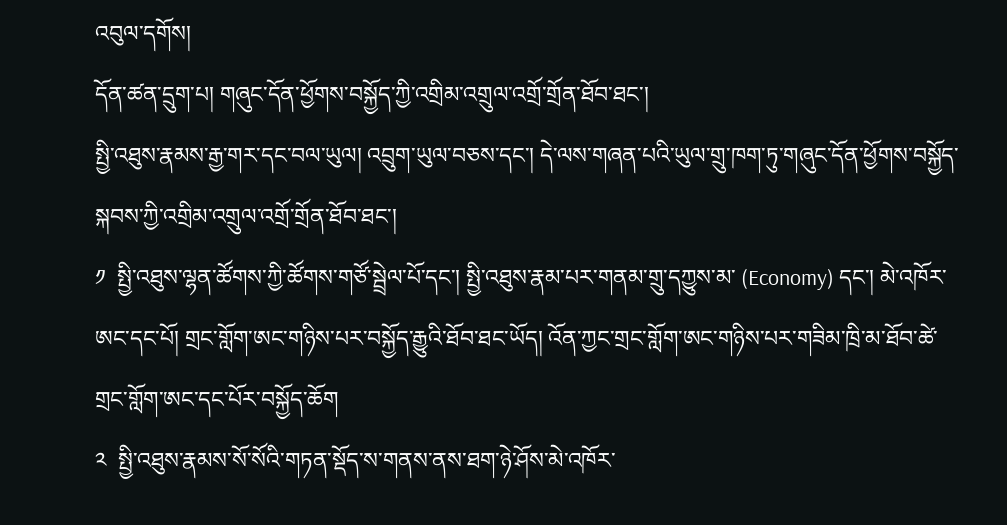འབུལ་དགོས།
དོན་ཚན་དྲུག་པ། གཞུང་དོན་ཕྱོགས་བསྐྱོད་ཀྱི་འགྲིམ་འགྲུལ་འགྲོ་གྲོན་ཐོབ་ཐང་།
སྤྱི་འཐུས་རྣམས་རྒྱ་གར་དང་བལ་ཡུལ། འབྲུག་ཡུལ་བཅས་དང་། དེ་ལས་གཞན་པའི་ཡུལ་གྲུ་ཁག་ཏུ་གཞུང་དོན་ཕྱོགས་བསྐྱོད་སྐབས་ཀྱི་འགྲིམ་འགྲུལ་འགྲོ་གྲོན་ཐོབ་ཐང་།
༡  སྤྱི་འཐུས་ལྷན་ཚོགས་ཀྱི་ཚོགས་གཙོ་སྦྲེལ་པོ་དང་། སྤྱི་འཐུས་རྣམ་པར་གནམ་གྲུ་དཀྱུས་མ་ (Economy) དང་། མེ་འཁོར་ཨང་དང་པོ། གྲང་གློག་ཨང་གཉིས་པར་བསྐྱོད་རྒྱུའི་ཐོབ་ཐང་ཡོད། འོན་ཀྱང་གྲང་གློག་ཨང་གཉིས་པར་གཟིམ་ཁྲི་མ་ཐོབ་ཚེ་གྲང་གློག་ཨང་དང་པོར་བསྐྱོད་ཆོག
༢  སྤྱི་འཐུས་རྣམས་སོ་སོའི་གཏན་སྡོད་ས་གནས་ནས་ཐག་ཉེ་ཤོས་མེ་འཁོར་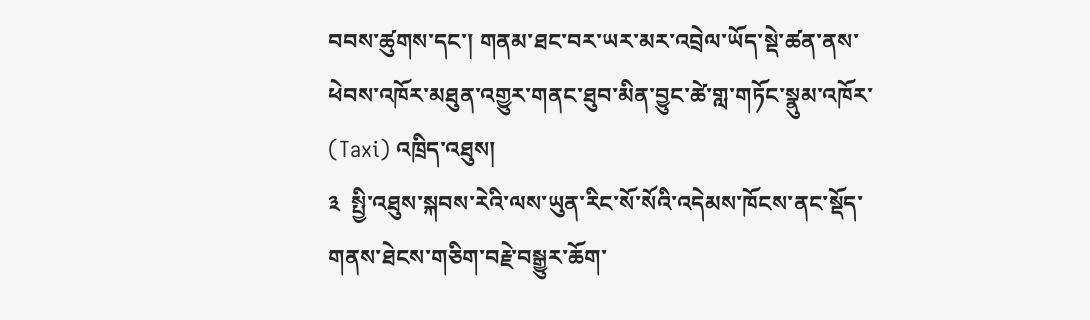བབས་ཚུགས་དང་། གནམ་ཐང་བར་ཡར་མར་འབྲེལ་ཡོད་སྡེ་ཚན་ནས་ཕེབས་འཁོར་མཐུན་འགྱུར་གནང་ཐུབ་མིན་བྱུང་ཚེ་གླ་གཏོང་སྣུམ་འཁོར་ (Taxi) འཁྲིད་འཐུས།
༣  སྤྱི་འཐུས་སྐབས་རེའི་ལས་ཡུན་རིང་སོ་སོའི་འདེམས་ཁོངས་ནང་སྡོད་གནས་ཐེངས་གཅིག་བརྗེ་བསྒྱུར་ཆོག་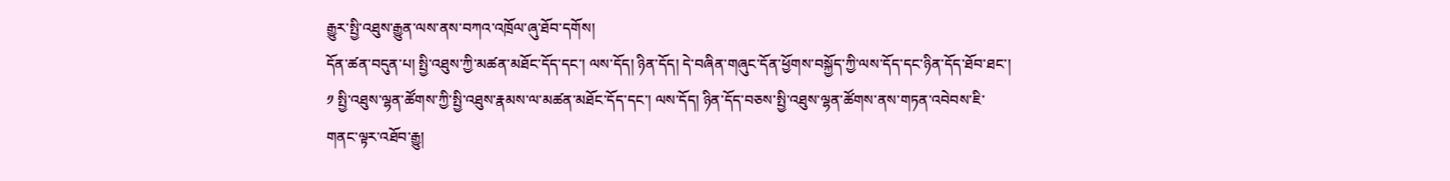རྒྱུར་སྤྱི་འཐུས་རྒྱུན་ལས་ནས་བཀའ་འཁྲོལ་ཞུ་ཐོབ་དགོས།
དོན་ཚན་བདུན་པ། སྤྱི་འཐུས་ཀྱི་མཚན་མཐོང་དོད་དང་། ལས་དོད། ཉིན་དོད། དེ་བཞིན་གཞུང་དོན་ཕྱོགས་བསྐྱོད་ཀྱི་ལས་དོད་དང་ཉིན་དོད་ཐོབ་ཐང་།
༡ སྤྱི་འཐུས་ལྷན་ཚོགས་ཀྱི་སྤྱི་འཐུས་རྣམས་ལ་མཚན་མཐོང་དོད་དང་། ལས་དོད། ཉིན་དོད་བཅས་སྤྱི་འཐུས་ལྷན་ཚོགས་ནས་གཏན་འབེབས་ཇི་གནང་ལྟར་འཐོབ་རྒྱུ།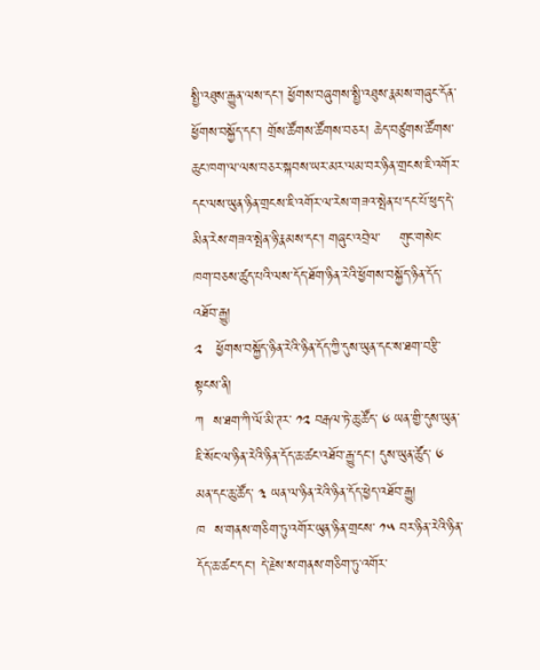སྤྱི་འཐུས་རྒྱུན་ལས་དང་། ཕྱོགས་བཞུགས་སྤྱི་འཐུས་རྣམས་གཞུང་དོན་ཕྱོགས་བསྐྱོད་དང་། གྲོས་ཚོགས་ཚོགས་བཅར། ཆེད་བཙུགས་ཚོགས་ཆུང་ཁག་ལ་ལས་བཅར་སྐབས་ཡར་མར་ལམ་བར་ཉིན་གྲངས་ཇི་འགོར་དང་ལས་ཡུན་ཉིན་གྲངས་ཇི་འགོར་ལ་རེས་གཟའ་སྤེན་པ་དང་པོ་ཕུད་དེ་མིན་རེས་གཟའ་སྤེན་ཉི་རྣམས་དང་། གཞུང་འབྲེལ་    གུང་གསེང་ཁག་བཅས་ཚུད་པའི་ལས་དོད་ཐོག་ཉིན་རེའི་ཕྱོགས་བསྐྱོད་ཉིན་དོད་འཐོབ་རྒྱུ།
༢   ཕྱོགས་བསྐྱོད་ཉིན་རེའི་ཉིན་དོད་ཀྱི་དུས་ཡུན་དང་ས་ཐག་བརྩི་སྟངས་ནི།
ཀ  ས་ཐག་ཀི་ལོ་མི་ཊར་ ༡༢ བརྒལ་ཏེ་ཆུ་ཚོད་ ༦ ཡན་གྱི་དུས་ཡུན་ཇི་སོང་ལ་ཉིན་རེའི་ཉིན་དོད་ཆ་ཚང་འཐོབ་རྒྱུ་དང་། དུས་ཡུན་ཚོུད་ ༦ མན་དང་ཆུ་ཚོད་ ༣ ཡན་ལ་ཉིན་རེའི་ཉིན་དོད་ཕྱེད་འཐོབ་རྒྱུ།
ཁ  ས་གནས་གཅིག་ཏུ་འགོར་ཡུན་ཉིན་གྲངས་ ༡༥ བར་ཉིན་རེའི་ཉིན་དོད་ཆ་ཚང་དང་། དེ་རྗེས་ས་གནས་གཅིག་ཏུ་འགོར་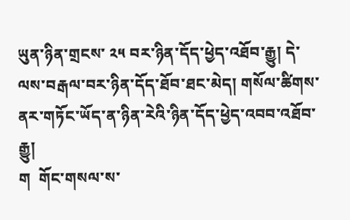ཡུན་ཉིན་གྲངས་ ༢༥ བར་ཉིན་དོད་ཕྱེད་འཐོབ་རྒྱུ། དེ་ལས་བརྒལ་བར་ཉིན་དོད་ཐོབ་ཐང་མེད། གསོལ་ཚིགས་ནར་གཏོང་ཡོད་ན་ཉིན་རེའི་ཉིན་དོད་ཕྱེད་འབབ་འཐོབ་རྒྱུ།
ག  གོང་གསལ་ས་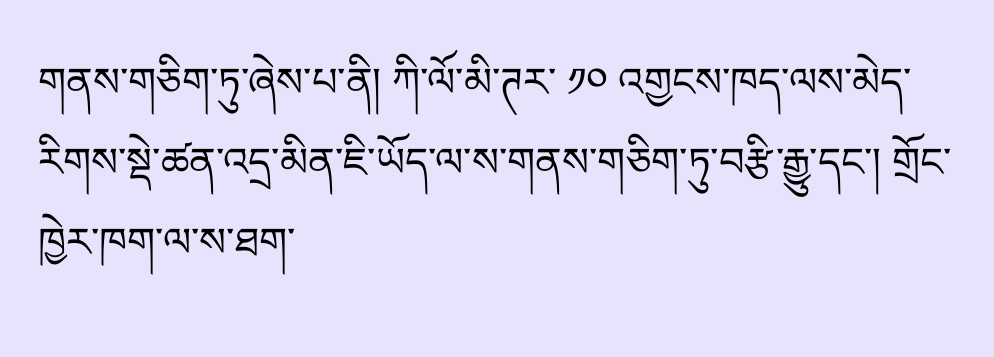གནས་གཅིག་ཏུ་ཞེས་པ་ནི། ཀི་ལོ་མི་ཊར་ ༡༠ འགྱངས་ཁད་ལས་མེད་རིགས་སྡེ་ཚན་འདྲ་མིན་ཇི་ཡོད་ལ་ས་གནས་གཅིག་ཏུ་བརྩི་རྒྱུ་དང་། གྲོང་ཁྱེར་ཁག་ལ་ས་ཐག་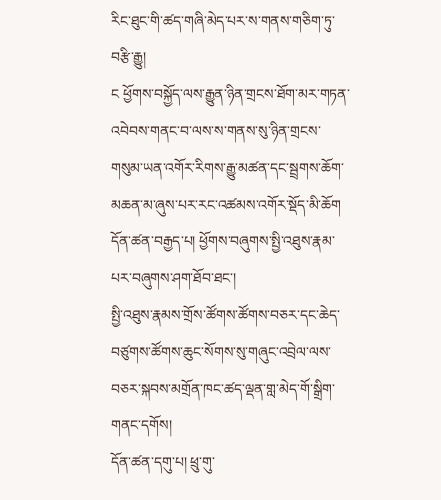རིང་ཐུང་གི་ཚད་གཞི་མེད་པར་ས་གནས་གཅིག་ཏུ་བརྩི་རྒྱུ།
ང ཕྱོགས་བསྐྱོད་ལས་རྒྱུན་ཉིན་གྲངས་ཐོག་མར་གཏན་འབེབས་གནང་བ་ལས་ས་གནས་སུ་ཉིན་གྲངས་གསུམ་ཡན་འགོར་རིགས་རྒྱུ་མཚན་དང་སྦྲགས་ཆོག་མཆན་མ་ཞུས་པར་རང་འཚམས་འགོར་སྡོད་མི་ཆོག
དོན་ཚན་བརྒྱད་པ། ཕྱོགས་བཞུགས་སྤྱི་འཐུས་རྣམ་པར་བཞུགས་ཤག་ཐོབ་ཐང་།
སྤྱི་འཐུས་རྣམས་གྲོས་ཚོགས་ཚོགས་བཅར་དང་ཆེད་བཙུགས་ཚོགས་ཆུང་སོགས་སུ་གཞུང་འབྲེལ་ལས་བཅར་སྐབས་མགྲོན་ཁང་ཚད་ལྡན་གླ་མེད་གོ་སྒྲིག་གནང་དགོས།
དོན་ཚན་དགུ་པ། ཕྲུ་གུ་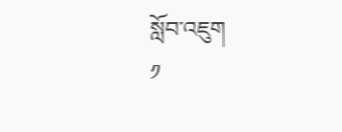སློབ་འཇུག
༡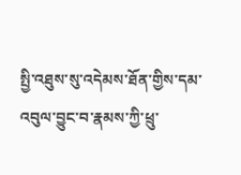སྤྱི་འཐུས་སུ་འདེམས་ཐོན་གྱིས་དམ་འབུལ་བྱུང་བ་རྣམས་ཀྱི་ཕྲུ་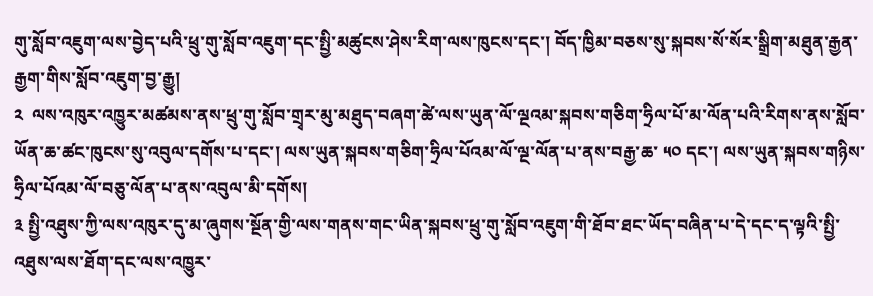གུ་སློབ་འཇུག་ལས་བྱེད་པའི་ཕྲུ་གུ་སློབ་འཇུག་དང་སྤྱི་མཚུངས་ཤེས་རིག་ལས་ཁུངས་དང་། བོད་ཁྱིམ་བཅས་སུ་སྐབས་སོ་སོར་སྒྲིག་མཐུན་རྒྱན་རྒྱག་གིས་སློབ་འཇུག་བྱ་རྒྱུ།
༢  ལས་འཁུར་འཁྱུར་མཚམས་ནས་ཕྲུ་གུ་སློབ་གྲྭར་མུ་མཐུད་བཞག་ཚེ་ལས་ཡུན་ལོ་ལྔའམ་སྐབས་གཅིག་ཧྲིལ་པོ་མ་ལོན་པའི་རིགས་ནས་སློབ་ཡོན་ཆ་ཚང་ཁུངས་སུ་འབུལ་དགོས་པ་དང་། ལས་ཡུན་སྐབས་གཅིག་ཧྲིལ་པོའམ་ལོ་ལྔ་ལོན་པ་ནས་བརྒྱ་ཆ་ ༥༠ དང་། ལས་ཡུན་སྐབས་གཉིས་ཧྲིལ་པོའམ་ལོ་བཅུ་ལོན་པ་ནས་འབུལ་མི་དགོས།
༣ སྤྱི་འཐུས་ཀྱི་ལས་འཁུར་དུ་མ་ཞུགས་སྔོན་གྱི་ལས་གནས་གང་ཡིན་སྐབས་ཕྲུ་གུ་སློབ་འཇུག་གི་ཐོབ་ཐང་ཡོད་བཞིན་པ་དེ་དང་ད་ལྟའི་སྤྱི་འཐུས་ལས་ཐོག་དང་ལས་འཁྱུར་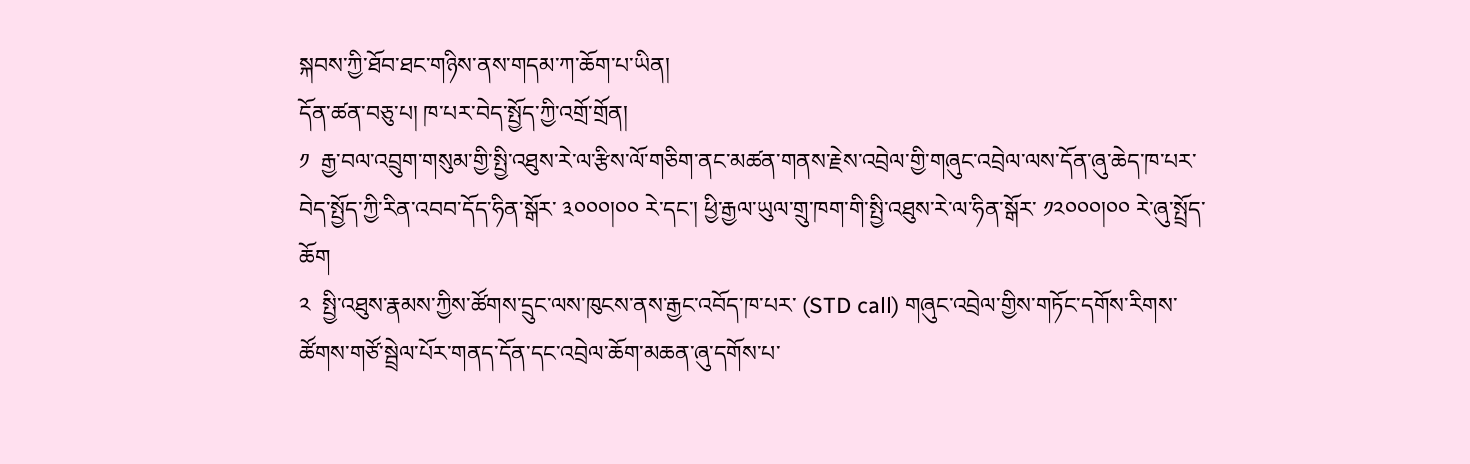སྐབས་ཀྱི་ཐོབ་ཐང་གཉིས་ནས་གདམ་ཀ་ཆོག་པ་ཡིན།
དོན་ཚན་བཅུ་པ། ཁ་པར་བེད་སྤྱོད་ཀྱི་འགྲོ་གྲོན།
༡  རྒྱ་བལ་འབྲུག་གསུམ་གྱི་སྤྱི་འཐུས་རེ་ལ་རྩིས་ལོ་གཅིག་ནང་མཚན་གནས་རྗེས་འབྲེལ་གྱི་གཞུང་འབྲེལ་ལས་དོན་ཞུ་ཆེད་ཁ་པར་བེད་སྤྱོད་ཀྱི་རིན་འབབ་དོད་ཧིན་སྒོར་ ༣༠༠༠།༠༠ རེ་དང་། ཕྱི་རྒྱལ་ཡུལ་གྲུ་ཁག་གི་སྤྱི་འཐུས་རེ་ལ་ཧིན་སྒོར་ ༡༢༠༠༠།༠༠ རེ་ཞུ་སྤྲོད་ཆོག
༢  སྤྱི་འཐུས་རྣམས་ཀྱིས་ཚོགས་དྲུང་ལས་ཁུངས་ནས་རྒྱང་འབོད་ཁ་པར་ (STD call) གཞུང་འབྲེལ་གྱིས་གཏོང་དགོས་རིགས་ཚོགས་གཙོ་སྦྲེལ་པོར་གནད་དོན་དང་འབྲེལ་ཆོག་མཆན་ཞུ་དགོས་པ་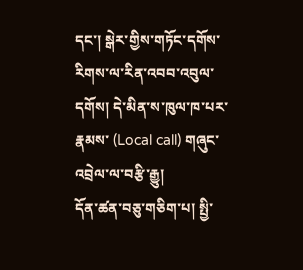དང་། སྒེར་གྱིས་གཏོང་དགོས་རིགས་ལ་རིན་འབབ་འབུལ་དགོས། དེ་མིན་ས་ཁུལ་ཁ་པར་རྣམས་ (Local call) གཞུང་འབྲེལ་ལ་བརྩི་རྒྱུ།
དོན་ཚན་བཅུ་གཅིག་པ། སྤྱི་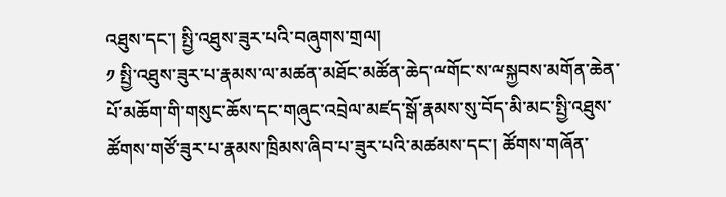འཐུས་དང་། སྤྱི་འཐུས་ཟུར་པའི་བཞུགས་གྲལ།
༡ སྤྱི་འཐུས་ཟུར་པ་རྣམས་ལ་མཚན་མཐོང་མཚོན་ཆེད་ྋགོང་ས་ྋསྐྱབས་མགོན་ཆེན་པོ་མཆོག་གི་གསུང་ཆོས་དང་གཞུང་འབྲེལ་མཛད་སྒོ་རྣམས་སུ་བོད་མི་མང་སྤྱི་འཐུས་ཚོགས་གཙོ་ཟུར་པ་རྣམས་ཁྲིམས་ཞིབ་པ་ཟུར་པའི་མཚམས་དང་། ཚོགས་གཞོན་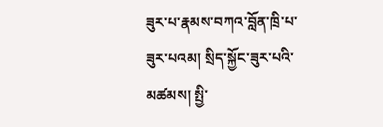ཟུར་པ་རྣམས་བཀའ་བློན་ཁྲི་པ་ཟུར་པའམ། སྲིད་སྐྱོང་ཟུར་པའི་མཚམས། སྤྱི་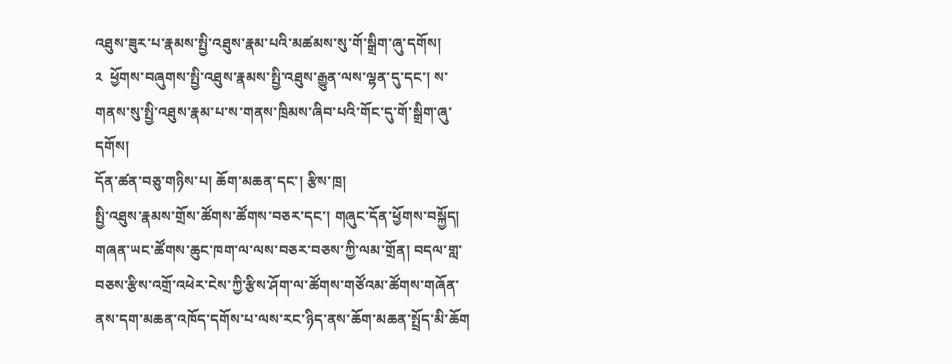འཐུས་ཟུར་པ་རྣམས་སྤྱི་འཐུས་རྣམ་པའི་མཚམས་སུ་གོ་སྒྲིག་ཞུ་དགོས།
༢  ཕྱོགས་བཞུགས་སྤྱི་འཐུས་རྣམས་སྤྱི་འཐུས་རྒྱུན་ལས་ལྷན་དུ་དང་། ས་གནས་སུ་སྤྱི་འཐུས་རྣམ་པ་ས་གནས་ཁྲིམས་ཞིབ་པའི་གོང་དུ་གོ་སྒྲིག་ཞུ་དགོས།
དོན་ཚན་བཅུ་གཉིས་པ། ཆོག་མཆན་དང་། རྩིས་ཁྲ།
སྤྱི་འཐུས་རྣམས་གྲོས་ཚོགས་ཚོགས་བཅར་དང་། གཞུང་དོན་ཕྱོགས་བསྐྱོད། གཞན་ཡང་ཚོགས་ཆུང་ཁག་ལ་ལས་བཅར་བཅས་ཀྱི་ལམ་གྲོན། བདལ་གླ་བཅས་རྩིས་འགྲོ་འཕེར་ངེས་ཀྱི་རྩིས་ཤོག་ལ་ཚོགས་གཙོའམ་ཚོགས་གཞོན་ནས་དག་མཆན་འཁོད་དགོས་པ་ལས་རང་ཉིད་ནས་ཆོག་མཆན་སྤྲོད་མི་ཆོག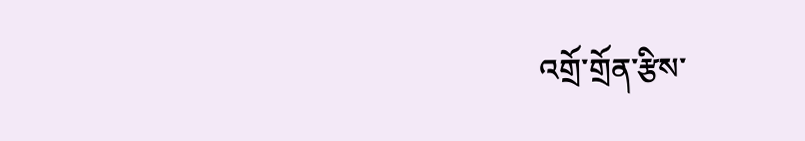འགྲོ་གྲོན་རྩིས་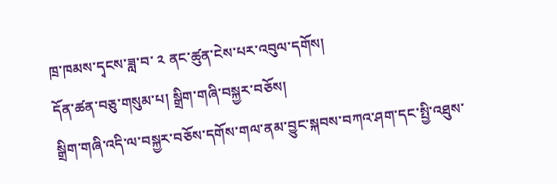ཁྲ་ཁམས་དྭངས་ཟླ་བ་ ༢ ནང་ཚུན་ངེས་པར་འབུལ་དགོས།
དོན་ཚན་བཅུ་གསུམ་པ། སྒྲིག་གཞི་བསྐྱར་བཅོས།
སྒྲིག་གཞི་འདི་ལ་བསྐྱར་བཅོས་དགོས་གལ་ནམ་བྱུང་སྐབས་བཀའ་ཤག་དང་སྤྱི་འཐུས་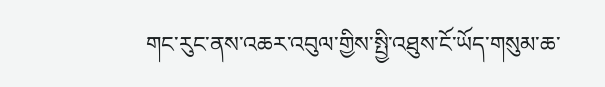གང་རུང་ནས་འཆར་འབུལ་གྱིས་སྤྱི་འཐུས་ངོ་ཡོད་གསུམ་ཆ་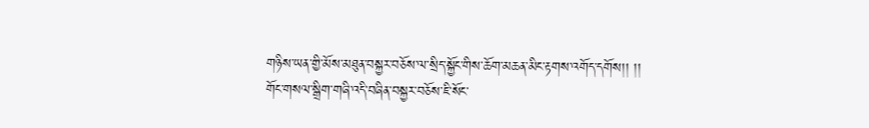གཉིས་ཡན་གྱི་མོས་མཐུན་བསྐྱར་བཅོས་ལ་སྲིད་སྐྱོང་གིས་ཆོག་མཆན་མིང་རྟགས་འགོད་དགོས།། །།
གོང་གསལ་སྒྲིག་གཞི་འདི་བཞིན་བསྐྱར་བཅོས་ཇི་སོང་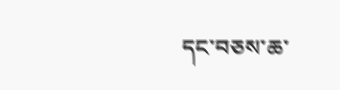དང་བཅས་ཆ་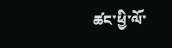ཚང་ཕྱི་ལོ་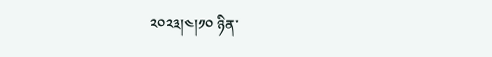༢༠༢༣།༤།༡༠ ཉིན་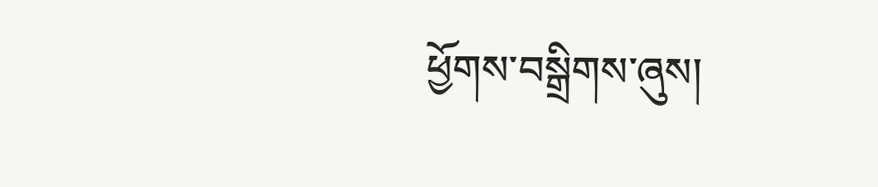ཕྱོགས་བསྒྲིགས་ཞུས།